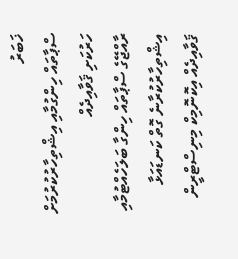ޚަބަރު
ސްޕާތައް ހިންގުމާއި އިޝްތިހާރުކުރުމަށް ހަރުކަށި ޤަވާއިދެއް
ރާއްޖޭގެ ސްޕާތައް ހިންގާ ބަލަހެއްޓުމާއި އިޝްތިހާރުކުރާނެ ގޮތް ކަނޑައަޅާ ޤަވާއިދެއް އިކޮނޮމިކް މިނިސްޓްރީން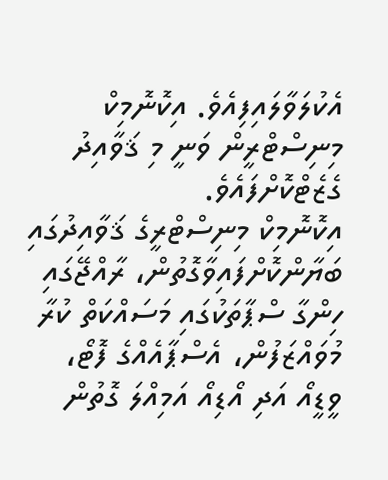އެކުލަވާލައިފިއެވެ. އިކޮނޮމިކް މިނިސްޓްރީން ވަނީ މި ޤަވާއިދު ގެޒެޓްކޮށްފައެވެ.
އިކޮނޮމިކް މިނިސްޓްރީގެ ޤަވާއިދުގައި ބަޔާންކޮށްފައިވާގޮތުން، ރާއްޖޭގައި ހިންގާ ސްޕާތަކުގައި މަސައްކަތް ކުރާ މުވައްޒަފުން، އެސްޕާއެއްގެ ފޮޓޯ، ވީޑީއޯ އަދި އޯޑިއޯ އަމިއްލަ ގޮތުން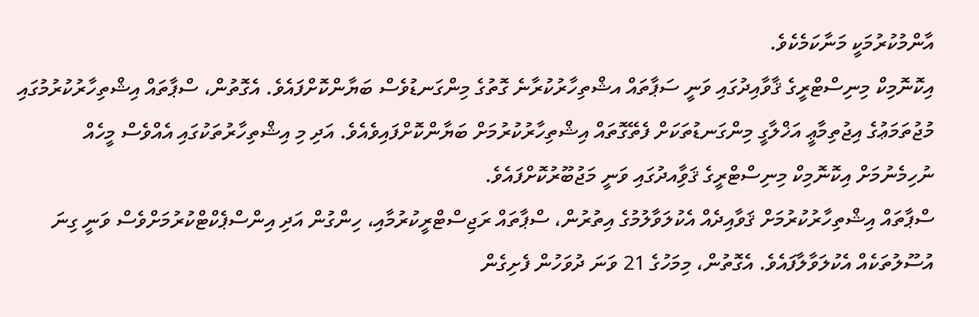އާންމުކުރުމަކީ މަނާކަމެކެވެ.
އިކޮނޮމިކް މިނިސްޓްރީގެ ޤާވާއިދުގައި ވަނީ ސަޕާތައް އޝްތިހާރުކުރާނެ ގޮތުގެ މިންގަނޑުވެސް ބަޔާންކޮށްފައެވެ. އެގޮތުން، ސްޕާތައް އިޝްތިހާރުކުރުމުގައި މުޖުތަމަޢުގެ އިޖުތިމާޢީ އަޚްލާގީ މިންގަނޑުތަކަށް ފެތޭގޮތައް އިޝްތިހާރުކުރުމަށް ބަޔާންކޮށްފައިވެއެވެ. އަދި މި އިޝްތިހާރުތަކުގައި އެއްވެސް މީހެއް ނުހިމެނުމަށް އިކޮނޮމިކް މިނިސްޓްރީގެ ޤަވާިއދުގައި ވަނީ މަޖުބޫރުކޮށްފައެވެ.
ސްޕާތައް އިޝްތިހާރުކުރުމަށް ޤަވާއިދެއް އެކުލަވާލުމުގެ އިތުރުން، ސްޕާތައް ރަޖިސްޓްރީކުރުމާއި، ހިންގުން އަދި އިންސްޕެކްޓްކުރުމަށްވެސް ވަނީ ގިނަ އުސޫލުތަކެއް އެކުލަވާލާފައެވެ. އެގޮތުން، މިމަހުގެ 21 ވަނަ ދުވަހުން ފެށިގެން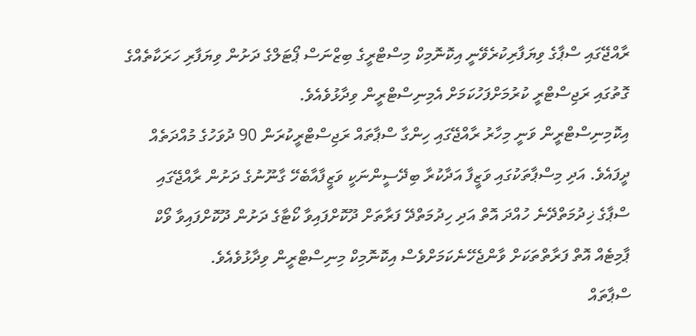ރާއްޖޭގައި ސްޕާގެ ވިޔަފާރިކުރެވޭނީ އިކޮނޮމިކް މިސްޓްރީގެ ބިޒްނަސް ޕޯޓަލްގެ ދަށުން ވިޔަފާރި ހަރަކާތެއްގެ ގޮތުގައި ރަޖިސްޓްރީ ކުރުމަށްފަހުކަމަށް އެމިނިސްޓްރީން ވިދާޅުވެއެވެ.
އިކޮމިނިސްޓްރީން ވަނީ މިހާރު ރާއްޖޭގައި ހިންގާ ސްޕާތައް ރަޖިސްޓްރީކުރަން 90 ދުވަހުގެ މުއްދަތެއް ދީފައެވެ. އަދި މިސްޕާތަކުގައި ވަޒީފާ އަދާކުރާ ބިދޭސީންނަކީ ވަޒީފާއާބެހޭ ގާނޫނުގެ ދަށުން ރާއްޖޭގައި ސްޕާގެ ޚިދުމަތްދޭނެ ހުއްދަ އޮތް އަދި ހިދުމަތްދޭ ފަރާތަށް ދޫކޮށްފައިވާ ކޯޓާގެ ދަށުން ދޫކޮށްފައިވާ ވޯކް ޕާމިޓެއް އޮތް ފަރާތްތަކަށް ވާންޖެހޭނެކަމަށްވެސް އިކޮނޮމިކް މިނިސްޓްރީން ވިދާޅުވެއެވެ.
ސްޕާތައް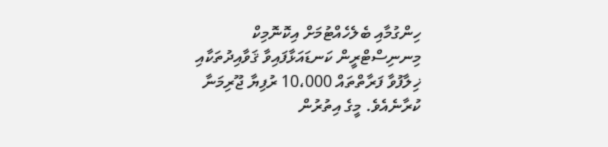ހިންގުމާއި ބެލެހެއްޓުމަށް އިކޮނޮމިކް މިނނިސްޓްރީން ކަނޑައަޅާފައިވާ ޤަވާއިދުތަކާއި ޚިލާފުވާ ފަރާތްތައް 10،000 ރުފިޔާ ޖޫރިމަނާ ކުރާނެއެވެ. މީގެ އިތުރުން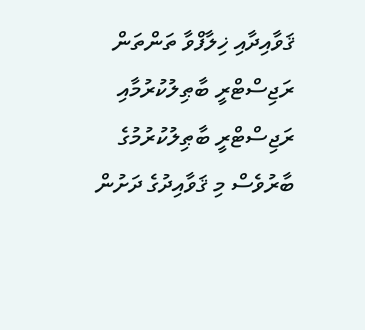ޤަވާއިދާއި ޚިލާފްވާ ތަންތަން ރަޖިސްޓްރީ ބާޠިލުކުރުމާއި ރަޖިސްޓްރީ ބާޠިލުކުރުމުގެ ބާރުވެސް މި ޤަވާއިދުގެ ދަށުން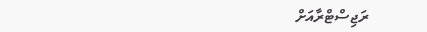ރަޖިސްޓްރާއަށް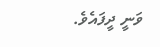ވަނީ ދީފައެވެ.